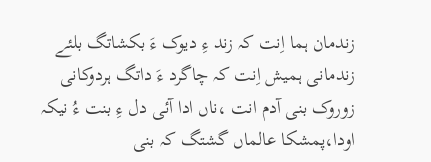زندمان ہما اِنت کہ زند ءِ دیوک ءَ بکشاتگ بلئے زندمانی ہمیش اِنت کہ چاگرد ءَ داتگ ہردوکانی زوروک بنی آدم انت ،ناں ادا آئی دل ءِ بنت ءُ نیکہ اودا،پمشکا عالماں گشتگ کہ بنی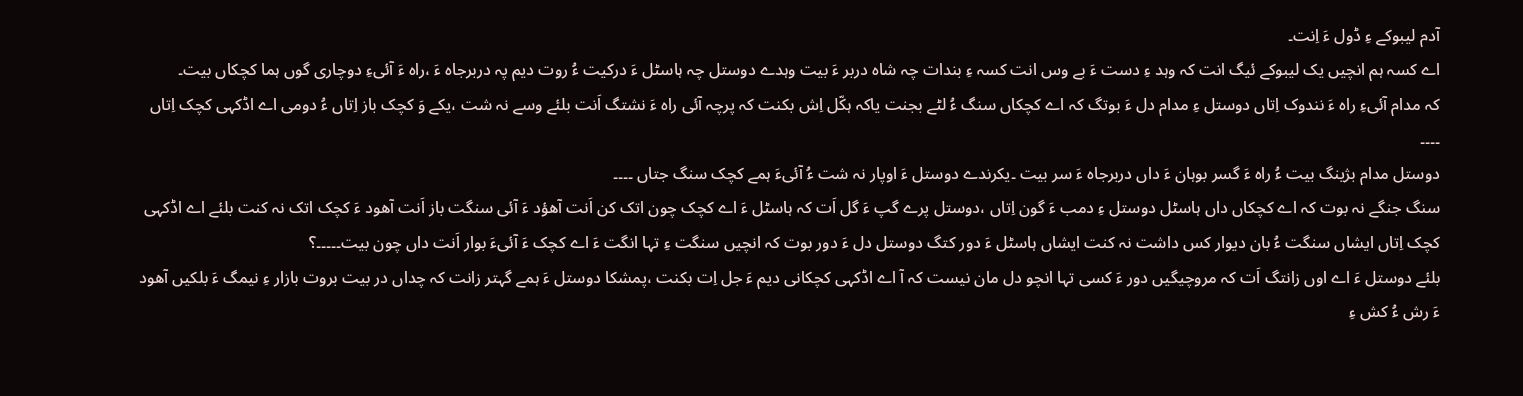آدم لیبوکے ءِ ڈول ءَ اِنت۔
اے کسہ ہم انچیں یک لیبوکے ئیگ انت کہ وہد ءِ دست ءَ بے وس انت کسہ ءِ بندات چہ شاہ دربر ءَ بیت وہدے دوستل چہ ہاسٹل ءَ درکیت ءُ روت دیم پہ دربرجاہ ءَ ،راہ ءَ آئیءِ دوچاری گوں ہما کچکاں بیت۔
کہ مدام آئیءِ راہ ءَ نندوک اِتاں دوستل ءِ مدام دل ءَ بوتگ کہ اے کچکاں سنگ ءُ لٹے بجنت یاکہ ہکّل اِش بکنت کہ پرچہ آئی راہ ءَ نشتگ اَنت بلئے وسے نہ شت ،یکے وَ کچک باز اِتاں ءُ دومی اے اڈکہی کچک اِتاں ۔۔۔۔
دوستل مدام بژینگ بیت ءُ راہ ءَ گسر بوہان ءَ داں دربرجاہ ءَ سر بیت ۔یکرندے دوستل ءَ اوپار نہ شت ءُ آئیءَ ہمے کچک سنگ جتاں ۔۔۔۔
سنگ جنگے نہ بوت کہ اے کچکاں داں ہاسٹل دوستل ءِ دمب ءَ گون اِتاں ،دوستل پرے گپ ءَ گل اَت کہ ہاسٹل ءَ اے کچک چون اتک کن اَنت آھؤد ءَ آئی سنگت باز اَنت آھود ءَ کچک اتک نہ کنت بلئے اے اڈکہی کچک اِتاں ایشاں سنگت ءُ بان دیوار کس داشت نہ کنت ایشاں ہاسٹل ءَ دور کتگ دوستل دل ءَ دور بوت کہ انچیں سنگت ءِ تہا انگت ءَ اے کچک ءَ آئیءَ بوار اَنت داں چون بیت۔۔۔۔۔؟
بلئے دوستل ءَ اے اوں زانتگ اَت کہ مروچیگیں دور ءَ کسی تہا انچو دل مان نیست کہ آ اے اڈکہی کچکانی دیم ءَ جل اِت بکنت ،پمشکا دوستل ءَ ہمے گہتر زانت کہ چداں در بیت بروت بازار ءِ نیمگ ءَ بلکیں آھود ءَ رش ءُ کش ءِ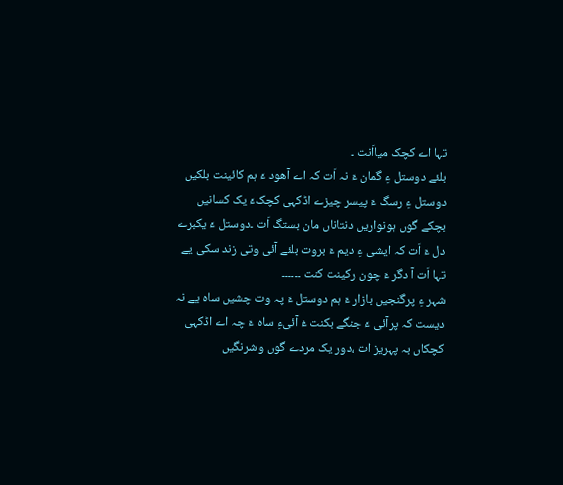تہا اے کچک میااَنت ۔
بلئے دوستل ءِ گمان ءَ نہ اَت کہ اے آھود ءَ ہم کائینت بلکیں دوستل ءِ رسگ ءَ پیسر چیزے اڈکہی کچکءَ یک کسانیں بچکے گوں ہونواریں دنتاناں مان بستگ اَت ۔دوستل ءَ یکبرے دل ءَ اَت کہ ایشی ءِ دیم ءَ بروت بلئے آئی وتی زند سکی یے تہا اَت آ دگر ءَ چون رکینت کنت ۔۔۔۔۔۔
شہر ءِ پرگنجیں بازار ءَ ہم دوستل ءَ پہ وت چشیں ساہ یے نہ دیست کہ پرآئی ءَ جنگے بکنت ءُ آئیءِ ساہ ءَ چہ اے اڈکہی کچکاں بہ پہریز ات ،دور یک مردے گوں وشرنگیں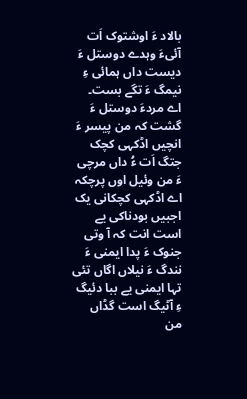بالاد ءَ اوشتوک اَت آئیءَ وہدے دوستل ءَ دیست داں ہمائی ءِ نیمگ ءَ تگے بست۔
اے مردءَ دوستل ءَ گشت کہ من پیسر ءَ انچیں اڈکہی کچک جتگ اَت ءُ داں مرچی ءَ من وئیل اوں پرچکہ اے اڈکہی کچکانی یک اجبیں بودناکی یے است انت کہ آ وتی جنوک ءَ پدا ایمنی ءَ نندگ ءَ نیلاں اگاں تئی تہا ایمنی یے ببا دئیگ ءِ آٹیگ است گڈاں من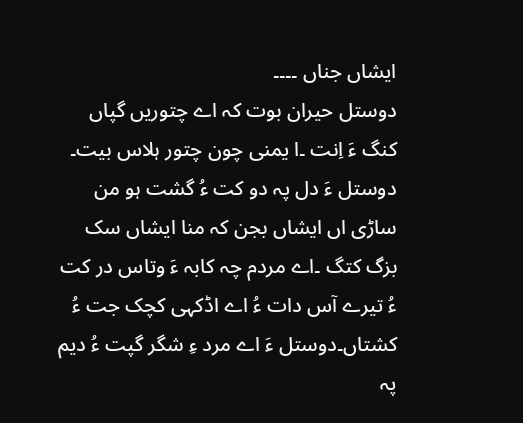ایشاں جناں ۔۔۔۔
دوستل حیران بوت کہ اے چتوریں گپاں کنگ ءَ اِنت ۔ا یمنی چون چتور ہلاس بیت۔ دوستل ءَ دل پہ دو کت ءُ گشت ہو من ساڑی اں ایشاں بجن کہ منا ایشاں سک بزگ کتگ ۔اے مردم چہ کابہ ءَ وتاس در کت ءُ تیرے آس دات ءُ اے اڈکہی کچک جت ءُ کشتاں۔دوستل ءَ اے مرد ءِ شگر گپت ءُ دیم پہ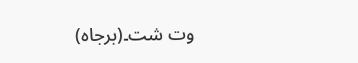وت شت۔(برجاہ)